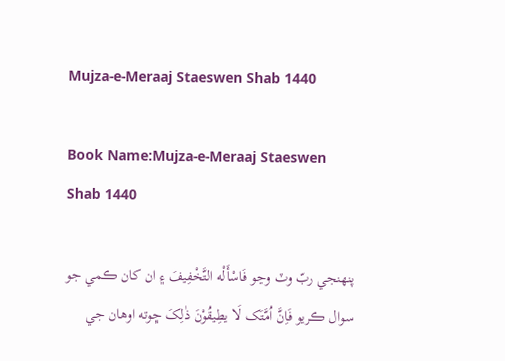Mujza-e-Meraaj Staeswen Shab 1440

Book Name:Mujza-e-Meraaj Staeswen Shab 1440

پنهنجي ربّ وٽ وڃو فَاسْأَلْه التَّخْفِيفَ ۽ ان کان ڪمي جو سوال ڪريو فَاِنَّ اُمَّتَک لَا يطِيقُوْنَ ذٰلِکَ ڇوته اوهان جي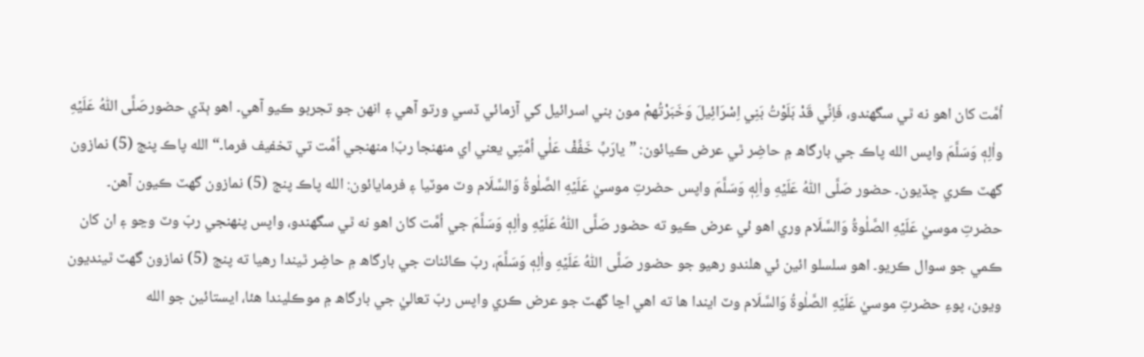اُمَّت کان اهو نه ٿي سگھندو، فَاِنِّي قَدْ بَلَوْتُ بَنِي اِسْرَائِيلَ وَخَبَرْتُهمْ مون بني اسرائيل کي آزمائي ڏسي ورتو آهي ۽ انهن جو تجربو ڪيو آهي۔ اهو ٻڌي حضورصَلَّى اللّٰهُ عَلَيۡهِ واٰلِهٖ وَسَلَّمَ واپس الله پاڪ جي بارگاھ ۾ حاضِر ٿي عرض ڪيائون: ”يارَبِّ خَفِّفْ عَلٰي اُمَّتِي يعني اي منهنجا ربّ! منهنجي اُمَّت تي تخفيف فرما۔“ الله پاڪ پنج (5) نمازون گھٽ ڪري ڇڏيون۔ حضور صَلَّى اللّٰهُ عَلَيۡهِ واٰلِهٖ وَسَلَّمَ واپس حضرتِ موسيٰ عَلَيۡهِ الصَّلٰوةُ وَالسَّلَام وٽ موٽيا ۽ فرمايائون: الله پاڪ پنج (5) نمازون گھٽ ڪيون آهن۔ حضرتِ موسيٰ عَلَيۡهِ الصَّلٰوةُ وَالسَّلَام وري اهو ئي عرض ڪيو ته حضور صَلَّى اللّٰهُ عَلَيۡهِ واٰلِهٖ وَسَلَّمَ جي اُمَّت کان اهو نه ٿي سگھندو، واپس پنهنجي ربّ وٽ وڃو ۽ ان کان ڪمي جو سوال ڪريو۔ اهو سلسلو ائين ئي هلندو رهيو جو حضور صَلَّى اللّٰهُ عَلَيۡهِ واٰلِهٖ وَسَلَّمَ، ربّ ڪائنات جي بارگاھ ۾ حاضِر ٿيندا رهيا ته پنج (5) نمازون گھٽ ٿينديون ويون، پوءِ حضرتِ موسيٰ عَلَيۡهِ الصَّلٰوةُ وَالسَّلَام وٽ ايندا ها ته اهي اڃا گھٽ جو عرض ڪري واپس ربّ تعاليٰ جي بارگاھ ۾ موڪليندا هئا، ايستائين جو الله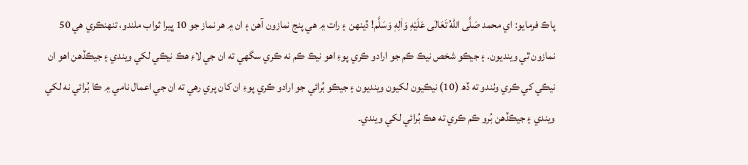پاڪ فرمايو: اي محمد صَلَّى اللهُ تَعَالٰى عَلَيْهِ وَاٰلِهٖ وَسَلَّم! ڏينهن ۽ رات ۾ هي پنج نمازون آهن ۽ ان ۾ هر نماز جو 10 ڀيرا ثواب ملندو، تنهنڪري هي 50 نمازون ٿي وينديون. ۽ جيڪو شخص نيڪ ڪم جو ارادو ڪري پوءِ اهو نيڪ ڪم نه ڪري سگھي ته ان جي لاءِ هڪ نيڪي لکي ويندي ۽ جيڪڏهن اهو ان نيڪي کي ڪري وٺندو ته ڏھ (10) نيڪيون لکيون وينديون ۽ جيڪو بُرائي جو ارادو ڪري پوءِ ان کان پري رهي ته ان جي اعمال نامي ۾ ڪا بُرائي نه لکي ويندي ۽ جيڪڏهن بُرو ڪم ڪري ته هڪ بُرائي لکي ويندي۔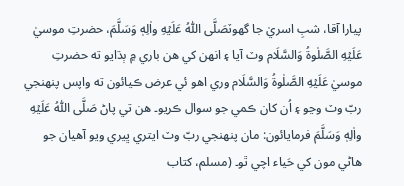پيارا آقا، شبِ اسريٰ جا گھوٽصَلَّى اللّٰهُ عَلَيۡهِ واٰلِهٖ وَسَلَّمَ، حضرتِ موسيٰ عَلَيۡهِ الصَّلٰوةُ وَالسَّلَام وٽ آيا ۽ انهن کي هن باري ۾ ٻڌايو ته حضرتِ موسيٰ عَلَيۡهِ الصَّلٰوةُ وَالسَّلَام وري اهو ئي عرض ڪيائون ته واپس پنهنجي ربّ وٽ وڃو ۽ اُن کان ڪمي جو سوال ڪريو۔ هن تي پاڻ صَلَّى اللّٰهُ عَلَيۡهِ واٰلِهٖ وَسَلَّمَ فرمايائون: مان پنهنجي ربّ وٽ ايتري ڀيري ويو آهيان جو هاڻي مون کي حَياء اچي ٿو۔ (مسلم، كتاب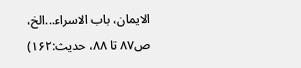الايمان، باب الاسراء...الخ، ص۸۷ تا ۸۸، حديث:۱۶۲)